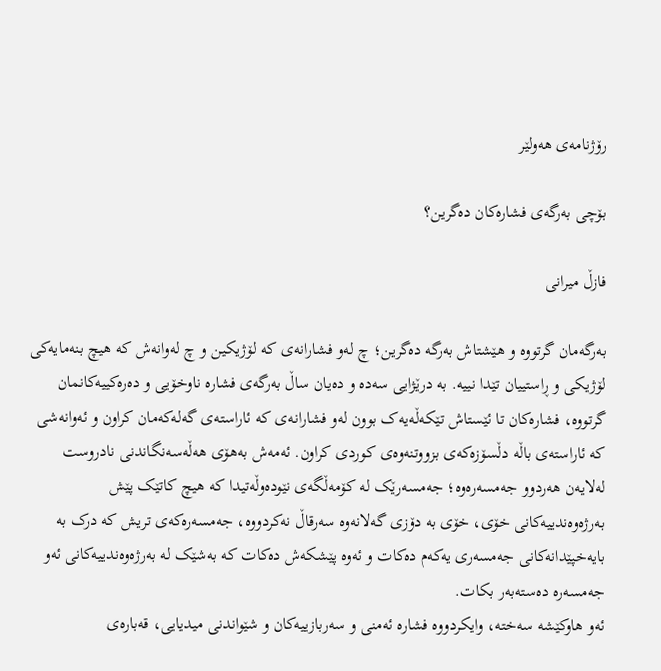رۆژنامەی ھەولێر

بۆچی بەرگەی فشارەکان دەگرین؟

فازڵ میرانی

بەرگەمان گرتووە و هێشتاش بەرگە دەگرین؛ چ لەو فشارانەی کە لۆژیکین و چ لەوانەش کە هیچ بنەمایەکی لۆژیکی و ڕاستییان تێدا نییە. بە درێژایی سەدە و دەیان ساڵ بەرگەی فشارە ناوخۆیی و دەرەکییەکانمان گرتووە، فشارەکان تا ئێستاش تێکەڵەیەک بوون لەو فشارانەی کە ئاراستەی گەلەکەمان کراون و ئەوانەشی کە ئاراستەی باڵە دڵسۆزەکەی بزووتنەوەی کوردی کراون. ئەمەش بەهۆی هەڵەسەنگاندنی نادروست لەلایەن هەردوو جەمسەرەوە؛ جەمسەرێک لە کۆمەڵگەی نێودەوڵەتیدا کە هیچ کاتێک پێش بەرژەوەندییەکانی خۆی، خۆی بە دۆزی گەلانەوە سەرقاڵ نەکردووە، جەمسەرەکەی تریش کە درک بە بایەخپێدانەکانی جەمسەری یەکەم دەکات و ئەوە پێشکەش دەکات کە بەشێک لە بەرژەوەندییەکانی ئەو جەمسەرە دەستەبەر بکات.
ئەو هاوکێشە سەختە، وایکردووە فشارە ئەمنی و سەربازییەکان و شێواندنی میدیایی، قەبارەی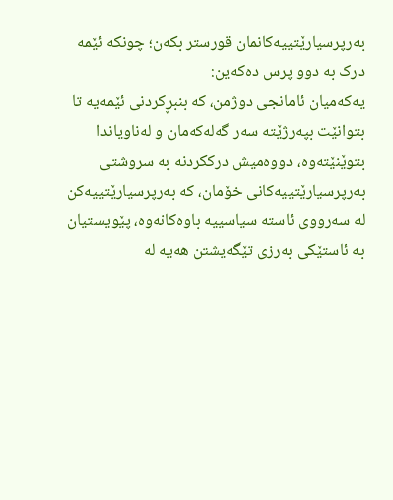بەرپرسیارێتییەکانمان قورستر بکەن؛ چونکە ئێمە درک بە دوو پرس دەکەین:
یەکەمیان ئامانجی دوژمن، کە بنبڕکردنی ئێمەیە تا بتوانێت بپەرژێتە سەر گەلەکەمان و لەناویاندا بتوێنێتەوە، دووەمیش درککردنە بە سروشتی بەرپرسیارێتییەکانی خۆمان، کە بەرپرسیارێتییەکن لە سەرووی ئاستە سیاسییە باوەکانەوە، پێویستیان بە ئاستێکی بەرزی تێگەیشتن هەیە لە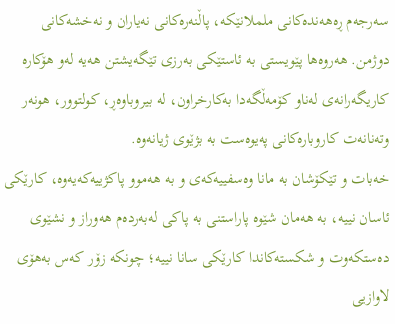سەرجەم ڕەهەندەکانی ململانێکە، پاڵنەرەکانی نەیاران و نەخشەکانی دوژمن. هەروەها پێویستی بە ئاستێکی بەرزی تێگەیشتن هەیە لەو هۆکارە کاریگەرانەی لەناو کۆمەڵگەدا بەکارخراون، لە بیروباوەڕ، کولتوور، هونەر وتەنانەت کاروبارەکانی پەیوەست بە بژێوی ژیانەوە.
خەبات و تێکۆشان بە مانا وەسفییەکەی و بە هەموو پاکژییەکەیەوە، کارێکی ئاسان نییە، بە هەمان شێوه‌ پاراستنی بە پاکی لەبەردەم هەوراز و نشێوی دەستکەوت و شکستەکاندا کارێکی سانا نییە؛ چونکە زۆر کەس بەهۆی لاوازیی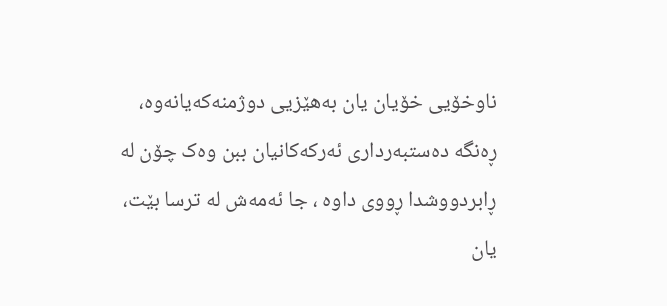ناوخۆیی خۆیان یان بەهێزیی دوژمنەکەیانەوە، ڕەنگە دەستبەرداری ئەرکەکانیان ببن وەک چۆن لە ڕابردووشدا ڕووی داوە ، جا ئەمەش لە ترسا بێت، یان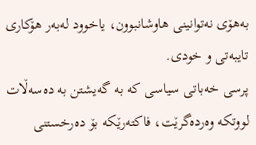بەهۆی نەتوانینی هاوشانبوون، یاخوود لەبەر هۆکاری تایبەتی و خودی.
پرسی خەباتی سیاسی کە بە گەیشتن بە دەسەڵات لووتکە وەردەگرێت، فاکتەرێکە بۆ دەرخستنی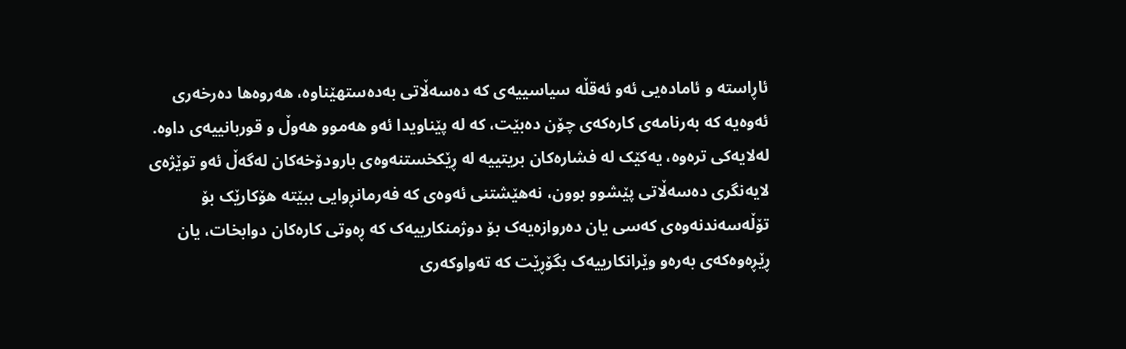ئاڕاستە و ئامادەیی ئەو ئەقڵە سیاسییەی کە دەسەڵاتی بەدەستهێناوە، هەروەها دەرخەری ئەوەیە کە بەرنامەی کارەکەی چۆن دەبێت، کە لە پێناویدا ئەو هەموو هەوڵ و قوربانییەی داوە. لەلایەکی ترەوە، یەکێک لە فشارەکان بریتییە لە ڕێکخستنەوەی بارودۆخەکان لەگەڵ ئەو توێژەی لایەنگری دەسەڵاتی پێشوو بوون، نەهێشتنی ئەوەی کە فەرمانڕوایی ببێتە هۆکارێک بۆ تۆڵەسەندنەوەی کەسی یان دەروازەیەک بۆ دوژمنکارییەک کە ڕەوتی کارەکان دوابخات، یان ڕێڕەوەکەی بەرەو وێرانکارییەک بگۆڕێت کە تەواوکەری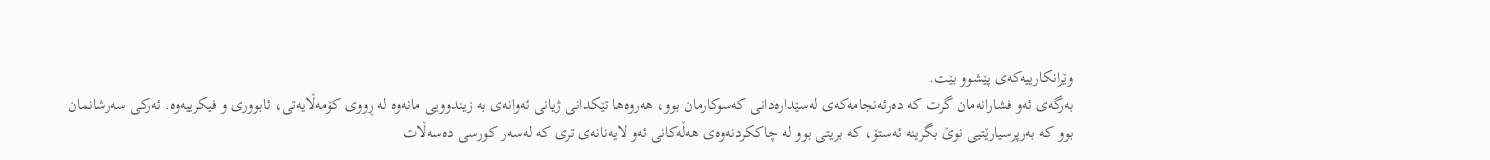وێرانکارییەکەی پێشوو بێت.
بەرگەی ئەو فشارانەمان گرت کە دەرئەنجامەکەی لەسێدارەدانی کەسوکارمان بوو، هەروەها تێکدانی ژیانی ئەوانەی بە زیندوویی مانەوە لە ڕووی کۆمەڵایەتی، ئابووری و فیکرییەوە. ئەرکی سەرشانمان بوو کە بەرپرسیارێتیی نوێ بگرینە ئەستۆ، کە بریتی بوو لە چاککردنەوەی هەڵەکانی ئەو لایەنانەی تری کە لەسەر کورسی دەسەڵات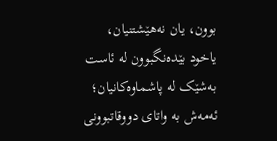بوون، یان نەهێشتنیان، یاخود بێدەنگبوون لە ئاست بەشێک لە پاشماوەکانیان؛ ئەمەش بە واتای دووقاتبوونی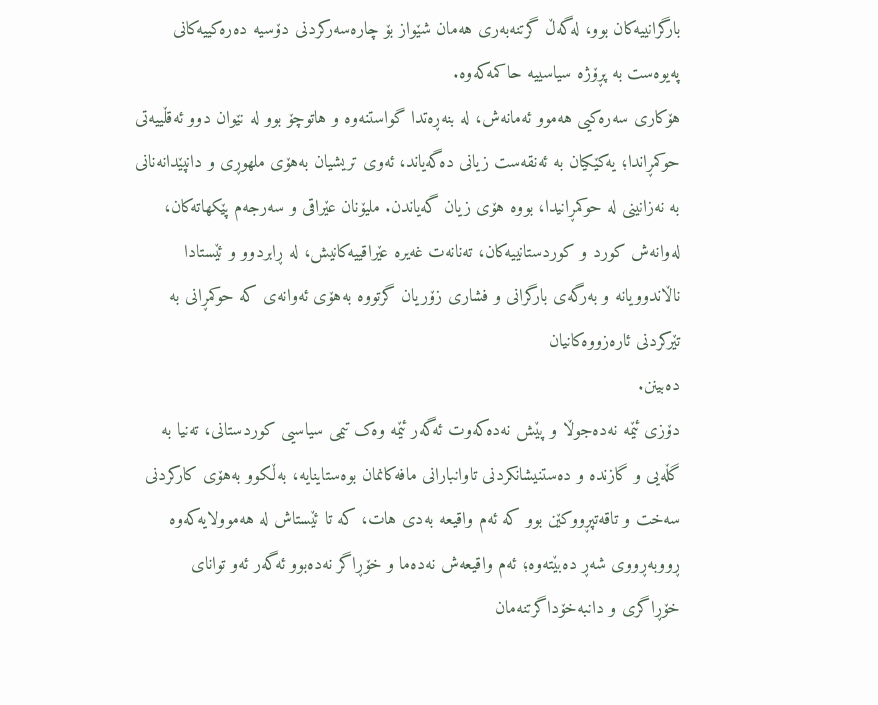بارگرانییەکان بوو، لەگەڵ گرتنەبەری هەمان شێواز بۆ چارەسەرکردنی دۆسیە دەرەکییەکانی پەیوەست بە پڕۆژە سیاسییە حاکمەکەوە.
هۆکاری سەرەکیی هەموو ئەمانەش، لە بنەڕەتدا گواستنەوە و هاتوچۆ بوو لە نێوان دوو ئەقڵییەتی حوکمڕاندا؛ یەکێکیان بە ئەنقەست زیانی دەگەیاند، ئەوی تریشیان بەهۆی ملهوڕی و دانپێدانەنانی بە نەزانینی لە حوکمڕانیدا، بووە هۆی زیان گەیاندن. ملیۆنان عێراقی و سەرجەم پێکهاتەکان، لەوانەش کورد و کوردستانییەکان، تەنانەت غەیرە عێراقییەکانیش، لە ڕابردوو و ئێستادا ناڵاندوویانە و بەرگەی بارگرانی و فشاری زۆریان گرتووە بەهۆی ئەوانەی کە حوکمڕانی بە تێرکردنی ئارەزووەکانیان
دەبینن.
دۆزی ئێمە نەدەجوڵا و پێش نەدەکەوت ئەگەر ئێمە وەک تیمی سیاسیی کوردستانی، تەنیا بە گڵەیی و گازندە و دەستنیشانکردنی تاوانبارانی مافەکانمان بوەستاینایە، بەڵکوو بەهۆی کارکردنی سەخت و تاقەتپڕووکێن بوو کە ئەم واقیعە بەدی هات، کە تا ئێستاش لە هەموولایەکەوە ڕووبەڕووی شەڕ دەبێتەوە؛ ئەم واقیعەش نەدەما و خۆڕاگر نەدەبوو ئەگەر ئەو توانای خۆڕاگری و دانبەخۆداگرتنەمان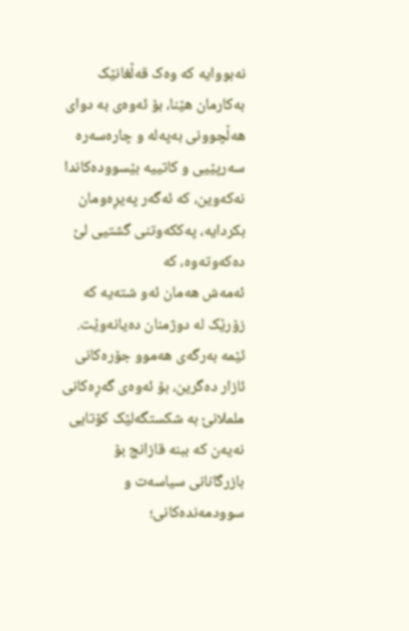نەبووایه کە وەک قەڵغانێک بەکارمان هێنا، بۆ ئەوەی بە دوای هەڵچوونی بەپەلە و چارەسەرە سەرپێیی و کاتییە بێسوودەکاندا نەکەوین، کە ئەگەر پەیڕەومان بکردایە، پەککەوتنی گشتیی لێ دەکەوتەوە، کە
ئەمەش هەمان ئەو شتەیە کە زۆرێک لە دوژمنان دەیانەوێت.
ئێمە بەرگەی هەموو جۆرەکانی ئازار دەگرین، بۆ ئەوەی گەڕەکانی ململانێ بە شکستگەلێک کۆتایی نەیەن کە ببنە قازانج بۆ بازرگانانی سیاسەت و سوودمەندەکانی؛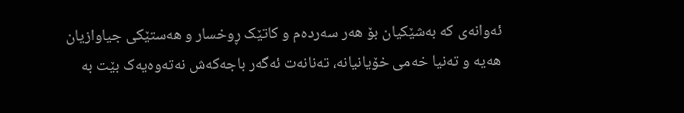ئەوانەی کە بەشێکیان بۆ هەر سەردەم و کاتێک ڕوخسار و هەستێکی جیاوازیان هەیە و تەنیا خەمی خۆیانیانە، تەنانەت ئەگەر باجەکەش نەتەوەیەک بێت بە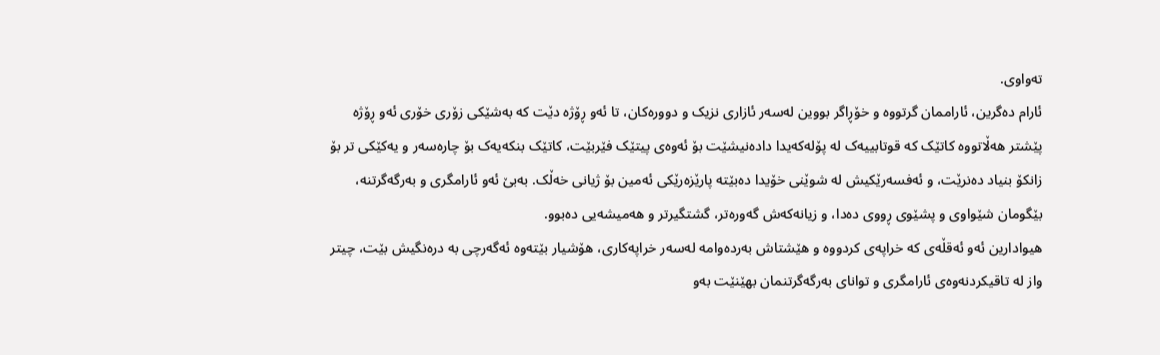تەواوی.
ئارام دەگرین، ئاراممان گرتووە و خۆڕاگر بووین لەسەر ئازاری نزیک و دوورەکان، تا ئەو ڕۆژە دێت کە بەشێکی زۆری خۆری ئەو ڕۆژە پێشتر هەڵاتووە کاتێک کە قوتابییەک لە پۆلەکەیدا دادەنیشێت بۆ ئەوەی پیتێک فێربێت، کاتێک بنکەیەک بۆ چارەسەر و یەکێکی تر بۆ زانکۆ بنیاد دەنرێت، و ئەفسەرێکیش لە شوێنی خۆیدا دەبێتە پارێزەرێکی ئەمین بۆ ژیانی خەڵک. بەبێ ئەو ئارامگری و بەرگەگرتنە، بێگومان شێواوی و پشێوی ڕووی دەدا، و زیانەکەش گەورەتر، گشتگیرتر و هەمیشەیی دەبوو.
هیوادارین ئەو ئەقڵەی کە خراپەی کردووە و هێشتاش بەردەوامە لەسەر خراپەکاری، هۆشیار بێتەوە ئەگەرچی بە درەنگیش بێت، چیتر واز لە تاقیکردنەوەی ئارامگری و توانای بەرگەگرتنمان بهێنێت بەو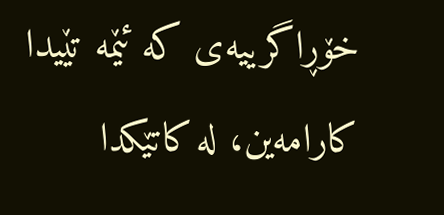خۆڕاگرییەی کە ئێمە تێیدا کارامەین، لە کاتێکدا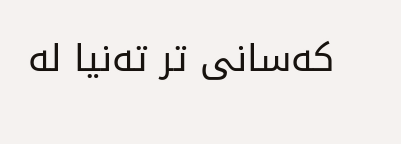کەسانی تر تەنیا لە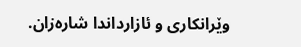وێرانکاری و ئازارداندا شارەزان.